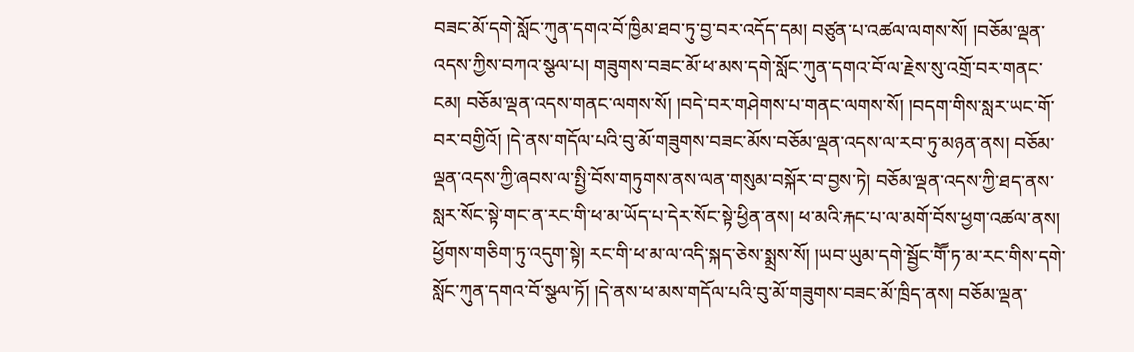བཟང་མོ་དགེ་སློང་ཀུན་དགའ་བོ་ཁྱིམ་ཐབ་ཏུ་བྱ་བར་འདོད་དམ། བཙུན་པ་འཚལ་ལགས་སོ། །བཅོམ་ལྡན་འདས་ཀྱིས་བཀའ་སྩལ་པ། གཟུགས་བཟང་མོ་ཕ་མས་དགེ་སློང་ཀུན་དགའ་བོ་ལ་རྗེས་སུ་འགྲོ་བར་གནང་ངམ། བཅོམ་ལྡན་འདས་གནང་ལགས་སོ། །བདེ་བར་གཤེགས་པ་གནང་ལགས་སོ། །བདག་གིས་སླར་ཡང་གོ་བར་བགྱིའོ། །དེ་ནས་གདོལ་པའི་བུ་མོ་གཟུགས་བཟང་མོས་བཅོམ་ལྡན་འདས་ལ་རབ་ཏུ་མཉན་ནས། བཅོམ་ལྡན་འདས་ཀྱི་ཞབས་ལ་སྤྱི་བོས་གཏུགས་ནས་ལན་གསུམ་བསྐོར་བ་བྱས་ཏེ། བཅོམ་ལྡན་འདས་ཀྱི་ཐད་ནས་སླར་སོང་སྟེ་གང་ན་རང་གི་ཕ་མ་ཡོད་པ་དེར་སོང་སྟེ་ཕྱིན་ནས། ཕ་མའི་རྐང་པ་ལ་མགོ་བོས་ཕྱག་འཚལ་ནས། ཕྱོགས་གཅིག་ཏུ་འདུག་སྟེ། རང་གི་ཕ་མ་ལ་འདི་སྐད་ཅེས་སྨྲས་སོ། །ཡབ་ཡུམ་དགེ་སྦྱོང་གཽ་ཏ་མ་རང་གིས་དགེ་སློང་ཀུན་དགའ་བོ་སྩལ་ཏོ། །དེ་ནས་ཕ་མས་གདོལ་པའི་བུ་མོ་གཟུགས་བཟང་མོ་ཁྲིད་ནས། བཅོམ་ལྡན་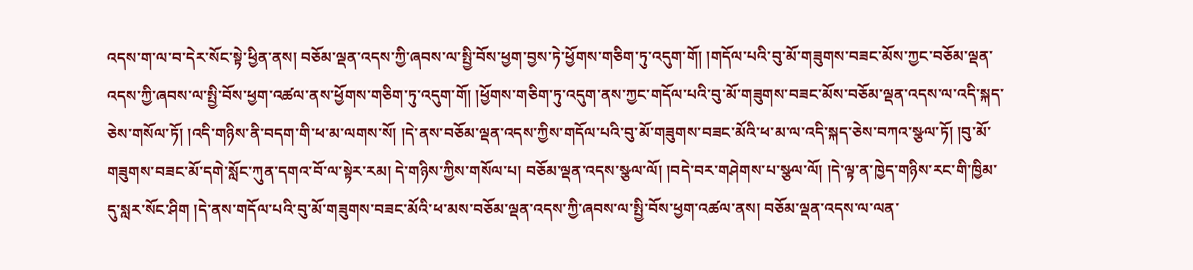འདས་ག་ལ་བ་དེར་སོང་སྟེ་ཕྱིན་ནས། བཅོམ་ལྡན་འདས་ཀྱི་ཞབས་ལ་སྤྱི་བོས་ཕྱག་བྱས་ཏེ་ཕྱོགས་གཅིག་ཏུ་འདུག་གོ། །གདོལ་པའི་བུ་མོ་གཟུགས་བཟང་མོས་ཀྱང་བཅོམ་ལྡན་འདས་ཀྱི་ཞབས་ལ་སྤྱི་བོས་ཕྱག་འཚལ་ནས་ཕྱོགས་གཅིག་ཏུ་འདུག་གོ། །ཕྱོགས་གཅིག་ཏུ་འདུག་ནས་ཀྱང་གདོལ་པའི་བུ་མོ་གཟུགས་བཟང་མོས་བཅོམ་ལྡན་འདས་ལ་འདི་སྐད་ཅེས་གསོལ་ཏོ། །འདི་གཉིས་ནི་བདག་གི་ཕ་མ་ལགས་སོ། །དེ་ནས་བཅོམ་ལྡན་འདས་ཀྱིས་གདོལ་པའི་བུ་མོ་གཟུགས་བཟང་མོའི་ཕ་མ་ལ་འདི་སྐད་ཅེས་བཀའ་སྩལ་ཏོ། །བུ་མོ་གཟུགས་བཟང་མོ་དགེ་སློང་ཀུན་དགའ་བོ་ལ་སྟེར་རམ། དེ་གཉིས་ཀྱིས་གསོལ་པ། བཅོམ་ལྡན་འདས་སྩལ་ལོ། །བདེ་བར་གཤེགས་པ་སྩལ་ལོ། །དེ་ལྟ་ན་ཁྱེད་གཉིས་རང་གི་ཁྱིམ་དུ་སླར་སོང་ཤིག །དེ་ནས་གདོལ་པའི་བུ་མོ་གཟུགས་བཟང་མོའི་ཕ་མས་བཅོམ་ལྡན་འདས་ཀྱི་ཞབས་ལ་སྤྱི་བོས་ཕྱག་འཚལ་ནས། བཅོམ་ལྡན་འདས་ལ་ལན་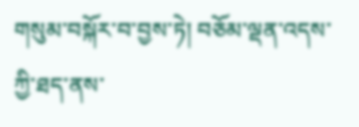གསུམ་བསྐོར་བ་བྱས་ཏེ། བཅོམ་ལྡན་འདས་ཀྱི་ཐད་ནས་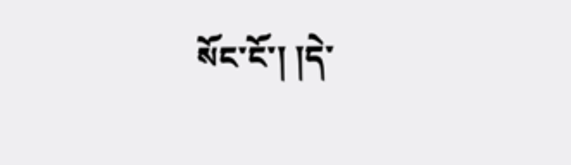སོང་ངོ་། །དེ་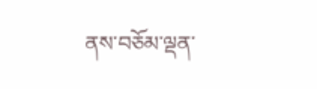ནས་བཅོམ་ལྡན་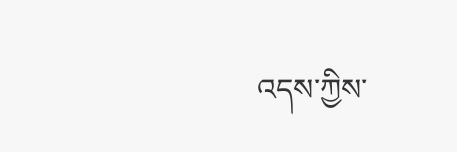འདས་ཀྱིས་